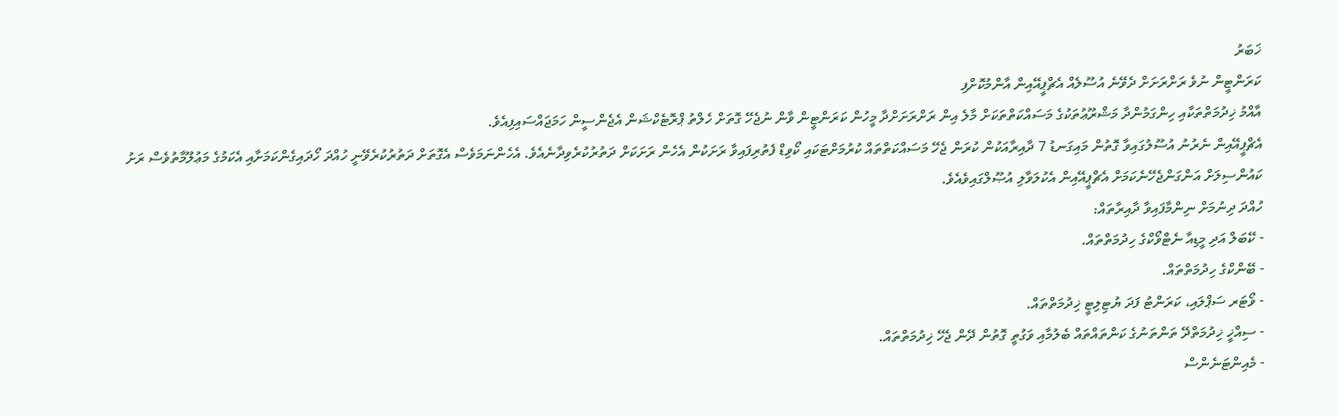ޚަބަރު
ކަރަންޓީން ނުވެ ރަށްރަށަށް ދެވޭނެ އުސޫލެއް އެޗްޕީއޭއިން އާންމުކޮށްފި
އާއްމު ޚިދުމަތްތަކާއި ހިންގަމުންދާ މަޝްރޫޢުތަކުގެ މަސައްކަތްތަކަށް މާލެ އިން ރަށްރަށަށްދާ މީހުން ކަރަންޓީން ވާން ނުޖެހޭ ގޮތަށް ހެލްތު ޕްރޮޓެކްޝަން އެޖެންސީން ހަމަޖައްސައިފިއެވެ.
އެޗްޕީއޭއިން ނެރުނު އުސޫލުގައިވާ ގޮތުން މައިގަނޑު 7 ދާއިރާއަކުން ކުރަން ޖެހޭ މަސައްކަތްތައް ކުރުމަށްޓަކައި ކޯވިޑް ފެތުރިފައިވާ ރަށަކުން އެހެން ރަށަކަށް ދަތުރުކުރެވިދާނެއެވެ. އެހެންނަމަވެސް އެގޮތަށް ދަތުރުކުރެވޭނީ ހުއްދަ ހޯދައިގެންކަމަށާއި އެކަމުގެ މަޢުލޫމާތުވެސް ރަށު ކައުންސިލަށް އަންގަންޖެހޭނެކަމަށް އެޗްޕީއޭއިން އެކުލަވާލި އުޞޫލްގައިވެއެވެ.
ހުއްދަ ދިނުމަށް ނިންމާފައިވާ ދާއިރާތައް:
- ކޭބަލް އަދި މީޑިއާ ނެޓްވޯކްގެ ހިދުމަތްތައް.
- ބޭންކްގެ ހިދުމަތްތައް.
- ވޯޓަރ ސަޕްލައި، ކަރަންޓު ފަދަ ޔުޓިލިޓީ ޚިދުމަތްތައް.
- ސިއްޚީ ޚިދުމަތްދޭ ތަންތަނުގެ ކަންތައްތައް ބެލުމާއި ވަގުތީ ގޮތުން ދޭން ޖެހޭ ޚިދުމަތްތައް.
- މެއިންޓަނެންސް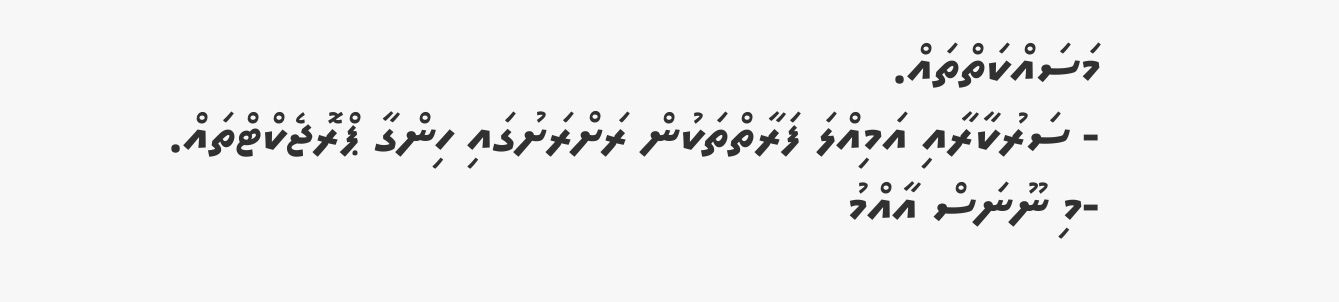މަސައްކަތްތައް.
- ސަރުކާރާއި އަމިއްލަ ފަރާތްތަކުން ރަށްރަށުގައި ހިންގާ ޕްރޮޖެކްޓްތައް.
-މި ނޫނަސް އާއްމު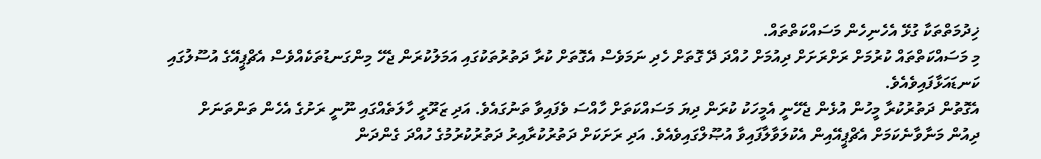ޚިދުމަތްތަކާ ގުޅޭ އެހެނިހެން މަސައްކަތްތައް.
މި މަސައްކަތްތައް ކުރުމަށް ރަށްރަށަށް ދިއުމަށް ހުއްދަ ދޭ ގޮތަށް ހެދި ނަމަވެސް އެގޮތަށް ކުރާ ދަތުރުތަކުގައި އަމަލުކުރަން ޖެހޭ މިންގަނޑުތަކެއްވެސް އެޗްޕީއޭގެ އުސޫލުގައި ކަނޑައަޅާފައިވެއެވެ.
އެގޮތުން ދަތުރުކުރާ މީހުން އުޅެން ޖެހޭނީ އެމީހަކު ކުރަން ދިޔަ މަސައްކަތަށް ހާއްސަ ވެފައިވާ ތަނުގައެވެ. އަދި ޒަރޫރީ ހާލަތެއްގައި ނޫނީ ރަށުގެ އެހެން ތަންތަނަށް ދިއުން މަނާވާނެކަމަށް އެޗްޕީއޭއިން އެކުލަވާލާފައިވާ އުޞޫލްގައިވެއެވެ. އަދި ރަށަކަށް ދަތުރުކުރާއިރު ދަތުރުކުރުމުގެ ހުއްދަ ގެންދަން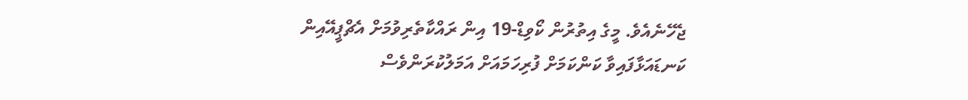ޖެހޭނެއެވެ. މީގެ އިތުރުން ކޯވިޑް-19 އިން ރައްކާތެރިވުމަށް އެޗްޕީއޭއިން ކަނޑައަޅާފައިވާ ކަންކަމަށް ފުރިހަމައަށް އަމަލުކުރަންވެސް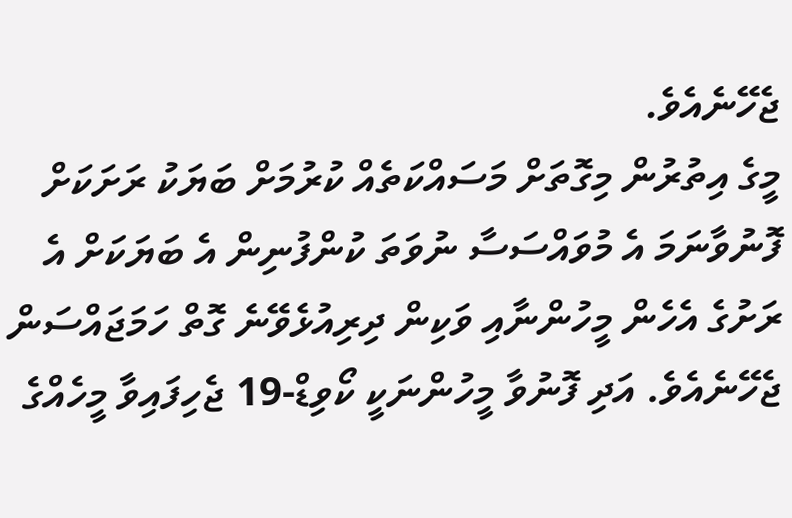ޖެހޭނެއެވެ.
މީގެ އިތުރުން މިގޮތަށް މަސައްކަތެއް ކުރުމަށް ބަޔަކު ރަށަކަށް ފޮނުވާނަމަ އެ މުވައްސަސާ ނުވަތަ ކުންފުނިން އެ ބަޔަކަށް އެ ރަށުގެ އެހެން މީހުންނާއި ވަކިން ދިރިއުޅެވޭނެ ގޮތް ހަމަޖައްސަން ޖެހޭނެއެވެ. އަދި ފޮނުވާ މީހުންނަކީ ކޯވިޑް-19 ޖެހިފައިވާ މީހެއްގެ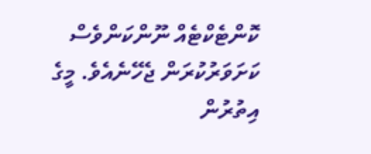ކޮންޓެކްޓެއް ނޫންކަންވެސް ކަށަވަރުކުރަން ޖެހޭނެއެވެ. މީގެ އިތުރުން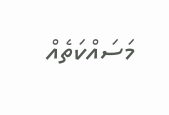މަސައްކަތެއް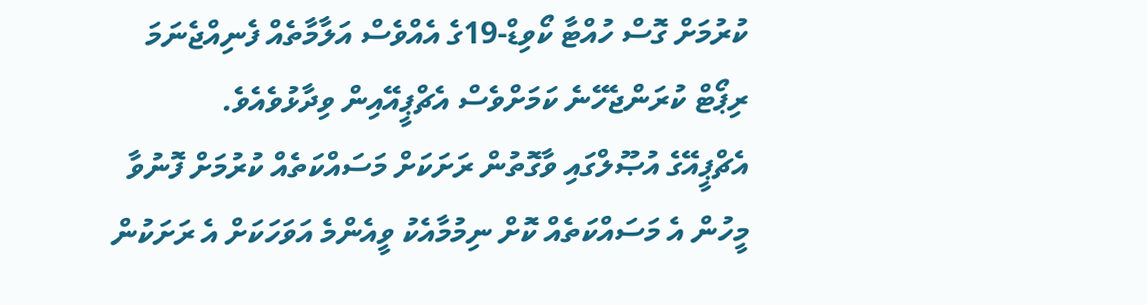ކުރުމަށް ގޮސް ހުއްޓާ ކޯވިޑް-19ގެ އެއްވެސް އަލާމާތެއް ފެނިއްޖެނަމަ ރިޕޯޓް ކުރަންޖެހޭނެ ކަމަށްވެސް އެޗްޕީއޭއިން ވިދާޅުވެއެވެ.
އެޗްޕީއޭގެ އުޞޫލްގައި ވާގޮތުން ރަށަކަށް މަސައްކަތެއް ކުރުމަށް ފޮނުވާ މީހުން އެ މަސައްކަތެއް ކޮށް ނިމުމާއެކު ވީއެންމެ އަވަހަކަށް އެ ރަށަކުން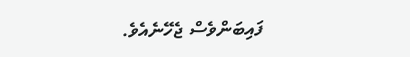ފައިބަންވެސް ޖެހޭނެއެވެ.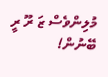މުލިންވެސް ޒަ ރޫ ރީ ބޭނުން!